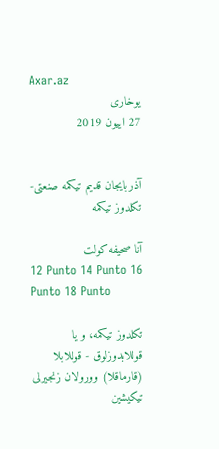Axar.az
یوخاری
27 اییون 2019


آذربایجان قدیم تیکمه صنعتی- تکلدوز تیکمه

آنا صحیفه کولت
12 Punto 14 Punto 16 Punto 18 Punto

تکلدوز تیکمه، و یا قوللابدوزلوق - قوللابلا (قارماقلا) وورولان زنجیرلی تیکیشین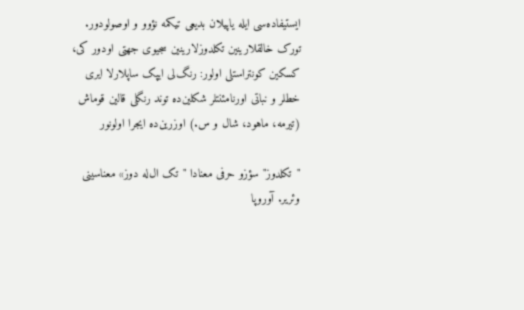ایستیفاده‌سی ایله یاپیلان بدیعی تیکمه نؤوو و اوصولودور. تورک خالقلارینین تکلدوزلارینین سجیوی جهتی اودور کی، کسکین کونتراستلی اولور: رنگ‌لی ایپک ساپلارلا ایری خطلر و نباتی اورنامئنتلر شکلین‌ده توند رنگلی قالین قوماش (تیرمه، ماهود، شال و س.) اوزرین‌ده ایجرا اولونور

"تکلدوز" سؤزو حرفی معنادا "تک ال‌له دوز» معناسینی وئریر. آوروپا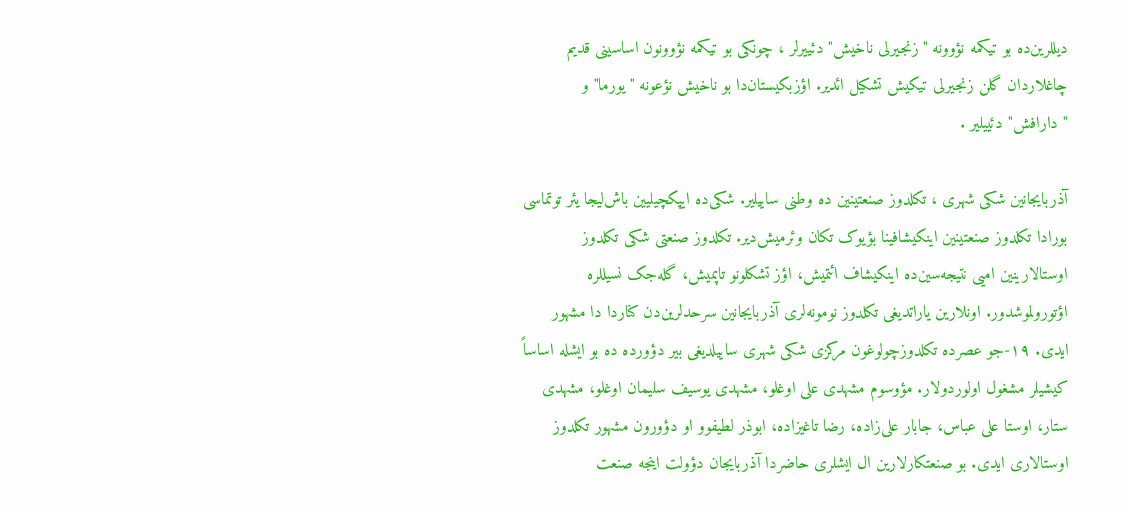دیللرین‌ده بو تیکمه نؤوونه "زنجیرلی ناخیش" دئییرلر ، چونکی بو تیکمه نؤوونون اساسینی قدیم چاغلاردان گلن زنجیرلی تیکیش تشکیل ائدیر. اؤزبکیستان‌دا بو ناخیش نؤعونه "یورما" و "دارافش" دئییلیر .

آذربایجانین شکی شهری ، تکلدوز صنعتینین ده وطنی ساییلیر. شکی‌ده ایپکچیلیین باش‌لیجا یئر توتماسی بورادا تکلدوز صنعتینین اینکیشافینا بؤیوک تکان وئرمیش‌دیر. تکلدوز صنعتی شکی تکلدوز اوستالارینین امیی نتیجه‌سین‌ده اینکیشاف ائتمیش، اؤز تشکلونو تاپمیش، گله‌جک نسیللره اؤتورولموشدور. اونلارین یاراتدیغی تکلدوز نومونه‌لری آذربایجانین سرحدلرین‌دن کناردا دا مشهور ایدی. ۱۹-جو عصرده تکلدوزچولوغون مرکزی شکی شهری ساییلدیغی بیر دؤورده ده بو ایشله اساساً کیشیلر مشغول اولوردولار. مؤوسوم مشهدی علی اوغلو، مشهدی یوسیف سلیمان اوغلو، مشهدی ستار، اوستا علی عباس، جابار علی‌زاده، رضا تاغیزاده، ابوذر لطیفوو او دؤورون مشهور تکلدوز اوستالاری ایدی. بو صنعتکارلارین ال ایشلری حاضردا آذربایجان دؤولت اینجه صنعت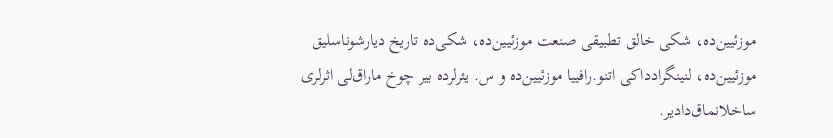موزئیین‌ده، شکی خالق تطبیقی صنعت موزئیین‌ده، شکی‌ده تاریخ دیارشوناسلیق موزئیین‌ده، لنینگرادداکی اتنو.رافییا موزئیین‌ده و س. یئرلرده بیر چوخ ماراق‌لی اثرلری ساخلانماق‌دادیر.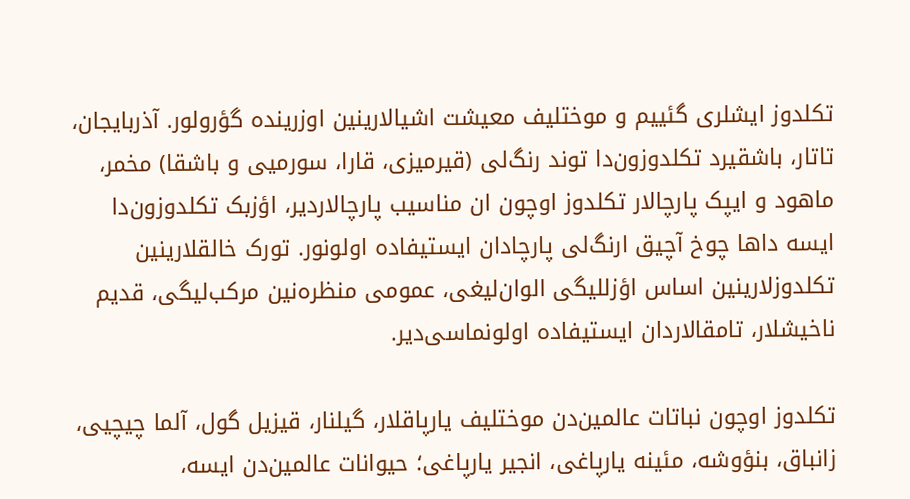تکلدوز ایشلری گئییم و موختلیف معیشت اشیالارینین اوزرینده گؤرولور. آذربایجان، تاتار، باشقیرد تکلدوزون‌دا توند رنگ‌لی (قیرمیزی، قارا، سورمیی و باشقا) مخمر، ماهود و ایپک پارچالار تکلدوز اوچون ان مناسیب پارچالاردیر، اؤزبک تکلدوزون‌دا ایسه داها چوخ آچیق ارنگ‌لی پارچادان ایستیفاده اولونور. تورک خالقلارینین تکلدوزلارینین اساس اؤزللیگی الوان‌لیغی، عمومی منظره‌نین مرکب‌لیگی، قدیم ناخیشلار، تامقالاردان ایستیفاده اولونماسی‌دیر.

تکلدوز اوچون نباتات عالمین‌دن موختلیف یارپاقلار، گیلنار، قیزیل گول، آلما چیچیی، زانباق، بنؤوشه، مئینه یارپاغی، انجیر یارپاغی؛ حیوانات عالمین‌دن ایسه،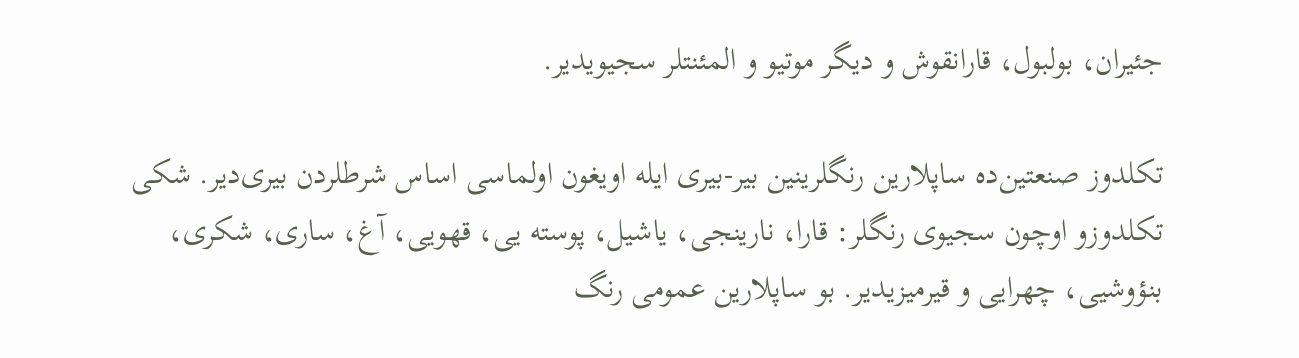جئیران، بولبول، قارانقوش و دیگر موتیو و المئنتلر سجیویدیر.

تکلدوز صنعتین‌ده ساپلارین رنگلرینین بیر-بیری ایله اویغون اولماسی اساس شرطلردن بیری‌دیر. شکی تکلدوزو اوچون سجیوی رنگلر: قارا، نارینجی، یاشیل، پوسته یی، قهویی، آغ، ساری، شکری، بنؤوشیی، چهرایی و قیرمیزیدیر. بو ساپلارین عمومی رنگ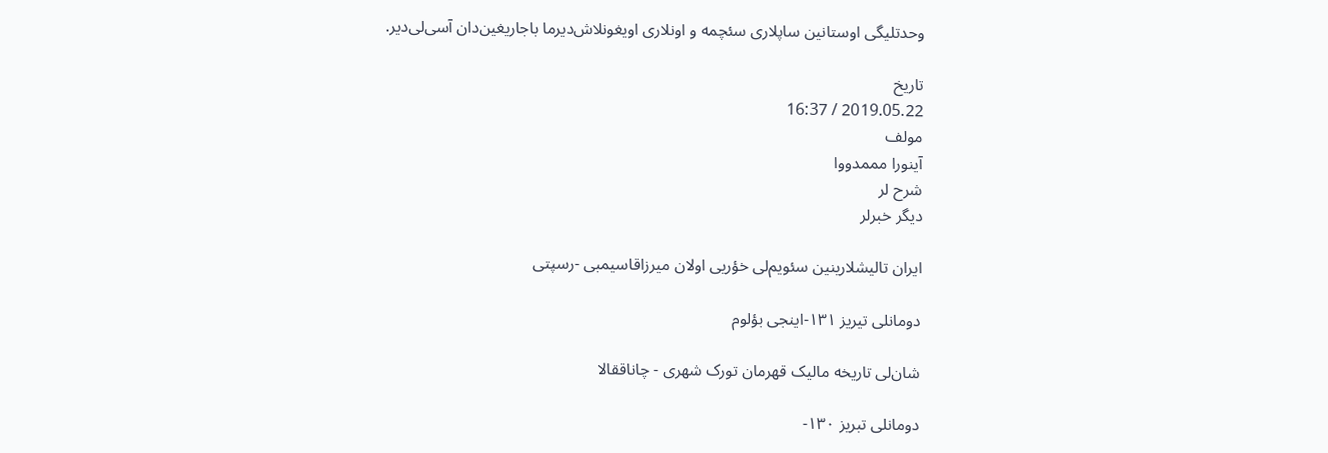وحدتلیگی اوستانین ساپلاری سئچمه و اونلاری اویغونلاش‌دیرما باجاریغین‌دان آسی‌لی‌دیر.

تاریخ
2019.05.22 / 16:37
مولف
آینورا مممدووا
شرح لر
دیگر خبرلر

ایران تالیشلارینین سئویم‌لی خؤریی اولان میرزاقاسیمبی -رسپتی

دومانلی تیریز ۱۳۱-اینجی بؤلوم

شان‌لی تاریخه مالیک قهرمان تورک شهری - چاناققالا

دومانلی تبریز ۱۳۰-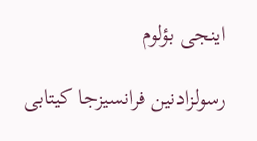اینجی بؤلوم

رسولزادنین فرانسیزجا کیتابی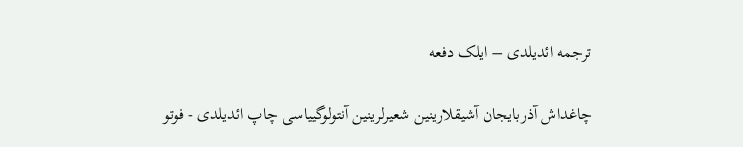ترجمه ائدیلدی – ایلک دفعه

چاغداش آذربایجان آشیقلارینین شعیرلرینین آنتولوگییاسی چاپ ائدیلدی - فوتو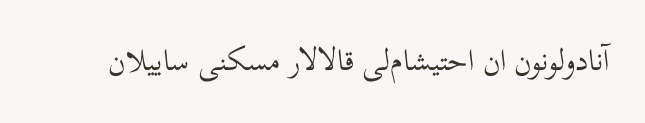آنادولونون ان احتیشام‌لی قالالار مسکنی ساییلان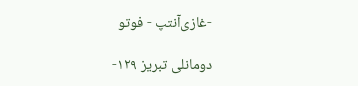-غازی‌آنتپ - فوتو

دومانلی تبریز ۱۲۹-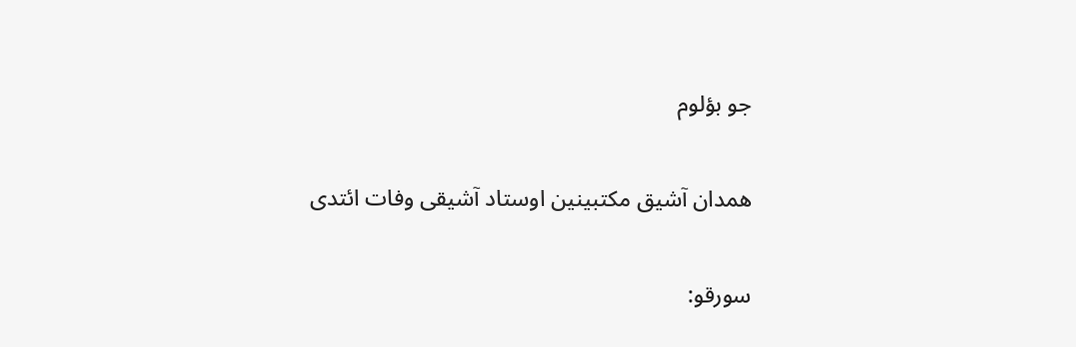جو بؤلوم

همدان آشیق مکتبینین اوستاد آشیقی وفات ائتدی

سورقو: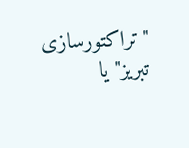"تراکتورسازی تبریز" یا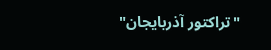"تراکتور آذربایجان"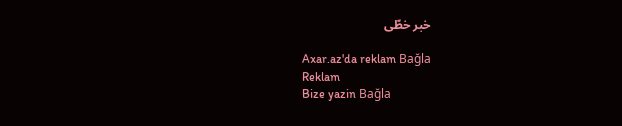خبر خطّی

Axar.az'da reklam Bağla
Reklam
Bize yazin Bağla